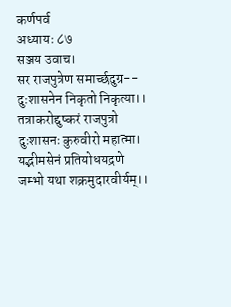कर्णपर्व
अध्यायः ८७
सञ्जय उवाच।
सर राजपुत्रेण समार्च्छदुग्र--
दुःशासनेन निकृतो निकृत्या।।
तत्राकरोद्दुष्करं राजपुत्रो
दुःशासनः कुरुवीरो महात्मा।
यद्भीमसेनं प्रतियोधयद्रणे
जम्भो यथा शक्रमुदारवीर्यम्।।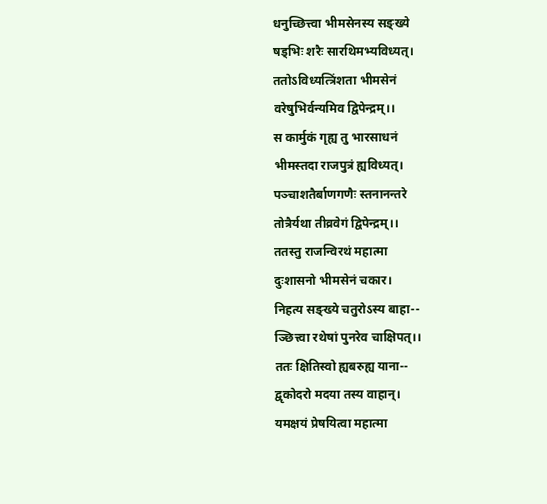धनुच्छित्त्वा भीमसेनस्य सङ्ख्ये
षड्भिः शरैः सारथिमभ्यविध्यत्।
ततोऽविध्यत्त्रिंशता भीमसेनं
वरेषुभिर्वन्यमिव द्विपेन्द्रम्।।
स कार्मुकं गृह्य तु भारसाधनं
भीमस्तदा राजपुत्रं ह्यविध्यत्।
पञ्चाशतैर्बाणगणैः स्तनानन्तरे
तोत्रैर्यथा तीव्रवेगं द्विपेन्द्रम्।।
ततस्तु राजन्विरथं महात्मा
दुःशासनो भीमसेनं चकार।
निहत्य सङ्ख्ये चतुरोऽस्य बाहा--
ञ्छित्त्वा रथेषां पुनरेव चाक्षिपत्।।
ततः क्षितिस्वो ह्यबरुह्य याना--
द्वृकोदरो मदया तस्य वाहान्।
यमक्षयं प्रेषयित्वा महात्मा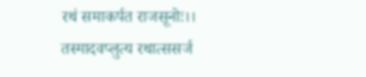रथं समाकर्पत राजसूनोः।।
तस्मादवप्लुत्य रथात्ससर्ज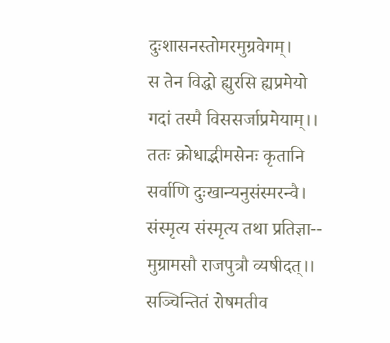दुःशासनस्तोमरमुग्रवेगम्।
स तेन विद्धो ह्युरसि ह्यप्रमेयो
गदां तस्मै विससर्जाप्रमेयाम्।।
ततः क्रोधाद्भीमसेनः कृतानि
सर्वाणि दुःखान्यनुसंस्मरन्वै।
संस्मृत्य संस्मृत्य तथा प्रतिज्ञा--
मुग्रामसौ राजपुत्रौ व्यषीदत्।।
सञ्चिन्तितं रोषमतीव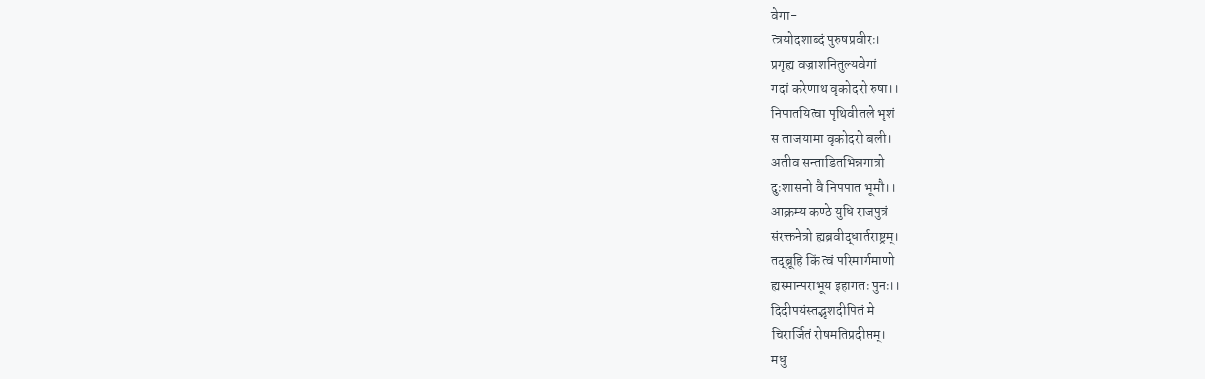वेगा-
त्त्रयोदशाब्दं पुरुषप्रवीरः।
प्रगृह्य वज्राशनितुल्यवेगां
गदां करेणाथ वृकोदरो रुषा।।
निपातयित्वा पृथिवीतले भृशं
स ताजयामा वृकोदरो बली।
अतीव सन्ताडितभिन्नगात्रो
दुःशासनो वै निपपात भूमौ।।
आक्रम्य कण्ठे युधि राजपुत्रं
संरक्तनेत्रो ह्यब्रवीद्धार्तराष्ट्रम्।
तद्ब्रूहि किं त्वं परिमार्गमाणो
ह्यस्मान्पराभूय इहागतः पुनः।।
दिदीपयंस्तद्भृशदीपितं मे
चिरार्जितं रोषमतिप्रदीप्तम्।
मधु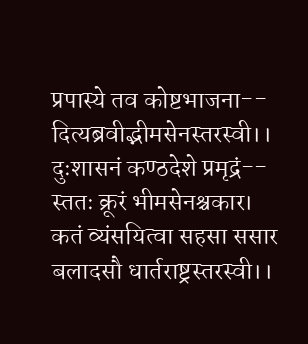प्रपास्ये तव कोष्टभाजना--
दित्यब्रवीद्भीमसेनस्तरस्वी।।
दुःशासनं कण्ठदेशे प्रमृद्रं--
स्ततः क्रूरं भीमसेनश्चकार।
कतं व्यंसयित्वा सहसा ससार
बलादसौ धार्तराष्ट्रस्तरस्वी।।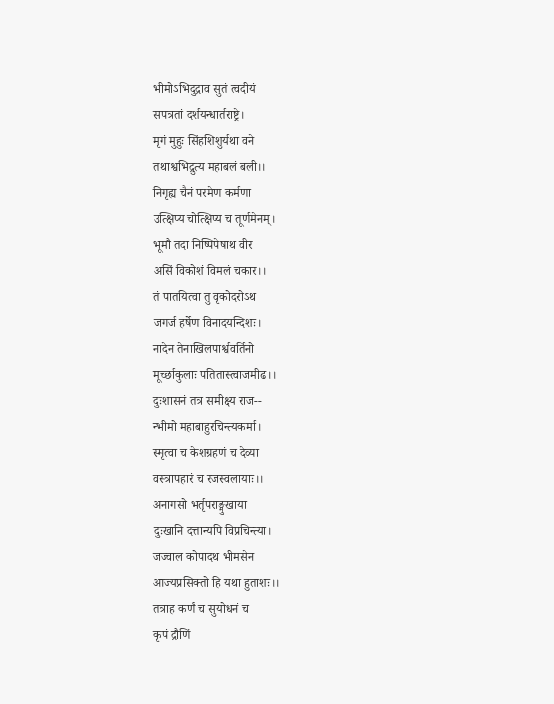भीमोऽभिदुद्राव सुतं त्वदीयं
सपत्रतां दर्शयन्धार्तराष्ट्रे।
मृगं मुहुः सिंहशिशुर्यथा वने
तथाश्वभिद्रुत्य महाबलं बली।।
निगृह्य चैनं परमेण कर्मणा
उत्क्षिप्य चोत्क्षिप्य च तूर्णमेनम्।
भूमौ तदा निष्पिपेषाथ वीर
असिं विकोशं विमलं चकार।।
तं पातयित्वा तु वृकोदरोऽथ
जगर्ज हर्षेण विनादयन्दिशः।
नादेन तेनाखिलपार्श्ववर्तिनो
मूर्च्छाकुलाः पतितास्त्वाजमीढ।।
दुःशासनं तत्र समीक्ष्य राज--
न्भीमो महाबाहुरचिन्त्यकर्मा।
स्मृत्वा च केशग्रहणं च देव्या
वस्त्रापहारं च रजस्वलायाः।।
अनागसो भर्तृपराङ्मुखाया
दुःखानि दत्तान्यपि विप्रचिन्त्या।
जज्वाल कोपादथ भीमसेन
आज्यप्रसिक्तो हि यथा हुताशः।।
तत्राह कर्णं च सुयोधनं च
कृपं द्रौणिं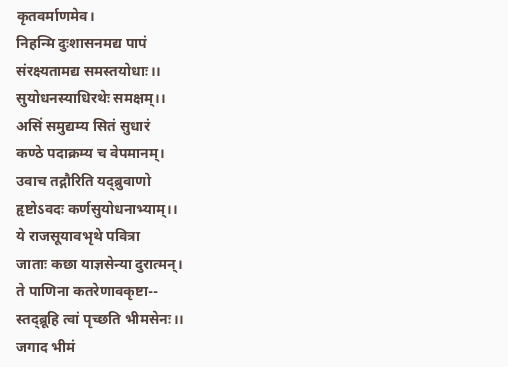कृतवर्माणमेव।
निहन्मि दुःशासनमद्य पापं
संरक्ष्यतामद्य समस्तयोधाः।।
सुयोधनस्याधिरथेः समक्षम्।।
असिं समुद्यम्य सितं सुधारं
कण्ठे पदाक्रम्य च वेपमानम्।
उवाच तद्गौरिति यद्ब्रुवाणो
हृष्टोऽवदः कर्णसुयोधनाभ्याम्।।
ये राजसूयावभृथे पवित्रा
जाताः कछा याज्ञसेन्या दुरात्मन्।
ते पाणिना कतरेणावकृष्टा--
स्तद्ब्रूहि त्वां पृच्छति भीमसेनः।।
जगाद भीमं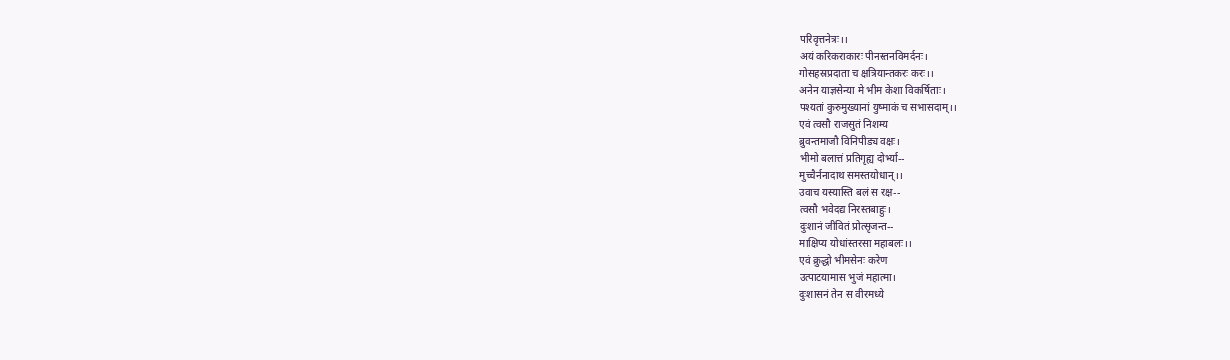परिवृत्तनेत्रः।।
अयं करिकराकारः पीनस्तनविमर्दनः।
गोसहस्रप्रदाता च क्षत्रियान्तकरः करः।।
अनेन याज्ञसेन्या मे भीम केशा विकर्षिताः।
पश्यतां कुरुमुख्यानां युष्माकं च सभासदाम्।।
एवं त्वसौ राजसुतं निशम्य
ब्रुवन्तमाजौ विनिपीड्य वक्षः।
भीमो बलात्तं प्रतिगृह्य दोर्भ्या--
मुच्चैर्ननादाथ समस्तयोधान्।।
उवाच यस्यास्ति बलं स रक्ष--
त्वसौ भवेदद्य निरस्तबाहुः।
दुःशानं जीवितं प्रोत्सृजन्त--
माक्षिप्य योधांस्तरसा महाबलः।।
एवं क्रुद्धो भीमसेनः करेण
उत्पाटयामास भुजं महात्मा।
दुःशासनं तेन स वीरमध्ये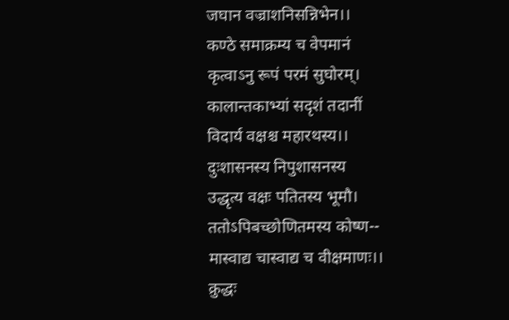जघान वज्राशनिसन्निभेन।।
कण्ठे समाक्रम्य च वेपमानं
कृत्वाऽनु रूपं परमं सुघोरम्।
कालान्तकाभ्यां सदृशं तदानीं
विदार्य वक्षश्च महारथस्य।।
दुःशासनस्य निपुशासनस्य
उद्धृत्य वक्षः पतितस्य भूमौ।
ततोऽपिबच्छोणितमस्य कोष्ण--
मास्वाद्य चास्वाद्य च वीक्षमाणः।।
क्रुद्धः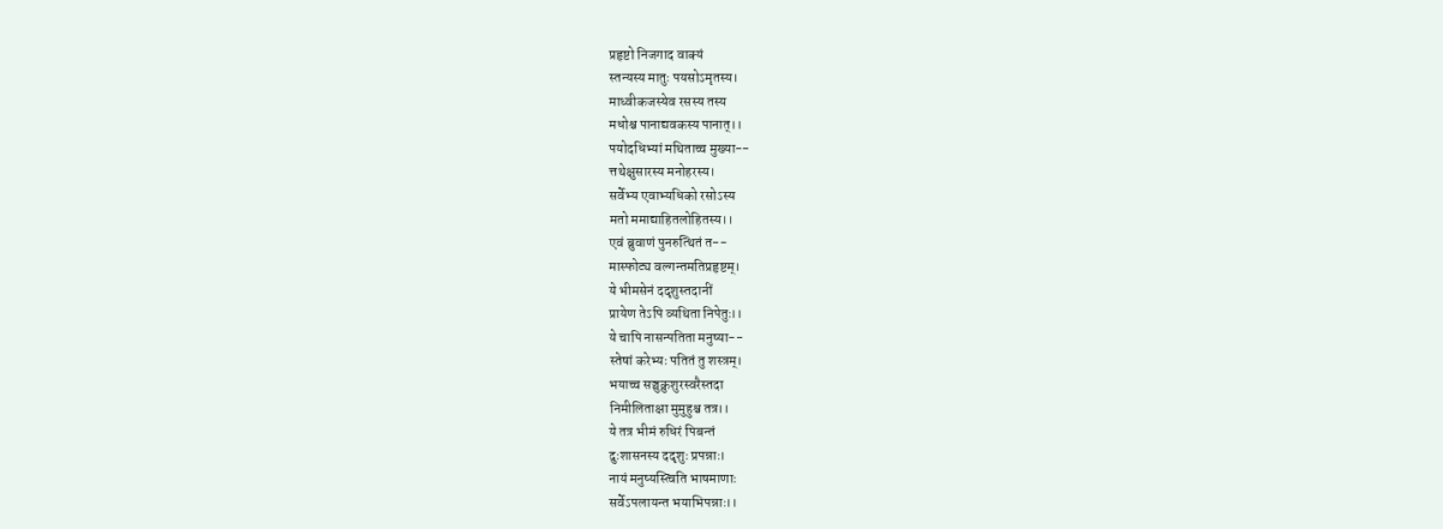प्रहृष्टो निजगाद वाक्यं
स्तन्यस्य मातुः पयसोऽमृतस्य।
माध्वीकजस्येव रसस्य तस्य
मधोश्च पानाद्यवकस्य पानात्।।
पयोदधिभ्यां मथिताच्च मुख्या--
त्तथेक्षुसारस्य मनोहरस्य।
सर्वेभ्य एवाभ्यधिको रसोऽस्य
मतो ममाद्याहितलोहितस्य।।
एवं ब्रुवाणं पुनरुत्थितं त--
मास्फोट्य वल्गन्तमतिप्रहृष्टम्।
ये भीमसेनं ददृशुस्तदानीं
प्रायेण तेऽपि व्यथिता निपेतुः।।
ये चापि नासन्पतिता मनुष्या--
स्तेषां करेभ्यः पतितं तु शस्त्रम्।
भयाच्च सञ्चुक्रुशुरस्वरैस्तदा
निमीलिताक्षा मुमुहुश्च तत्र।।
ये तत्र भीमं रुधिरं पिबन्तं
दुःशासनस्य ददृशुः प्रपन्नाः।
नायं मनुष्यस्त्विति भाषमाणाः
सर्वेऽपलायन्त भयाभिपन्नाः।।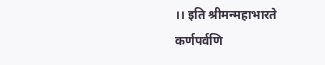।। इति श्रीमन्महाभारते
कर्णपर्वणि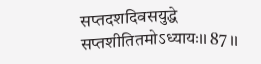सप्तदशदिवसयुद्धे
सप्तशीतितमोऽध्यायः।। 87 ।।